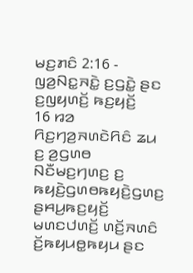ꤗꤢ꤬ꤊꤢꤨ 2:16 - ꤜꤤ꤬ꤡꤢ꤭ꤏꤢꤧ꤭ ꤢ꤬ꤞꤢꤧ꤭ ꤔꤢ ꤢ꤬ꤜꤟꤛꤢꤩ꤬ ꤒꤢ꤬ꤟꤢꤩ꤬
16 ꤙꤤ ꤖꤢ꤬ꤚꤤ꤬ꤏꤛꤢꤧꤖꤢꤨ ꤘꤣ ꤢ꤬ ꤤ꤬ꤞꤛꤥ ꤡꤢꤪꤗꤢ꤬ꤚꤛꤢ꤬ ꤢ꤬ ꤒꤟꤢꤧ꤬ꤞꤛꤥꤒꤟꤢꤧ꤬ꤞꤛꤢ꤬ ꤔꤌꤣ꤬ꤒꤢ꤬ꤟꤢꤩ꤬ ꤗꤛꤢꤓꤛꤢꤩ꤬ ꤛꤢꤩ꤬ꤏꤛꤢꤨ ꤢꤩ꤬ꤒꤟꤣꤥ꤭ꤒꤟꤣ ꤔꤢ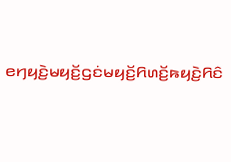ꤕꤚꤟꤢꤧ꤬ꤗꤟꤢꤩ꤬ꤞꤢꤦꤗꤟꤢꤩ꤬ꤖꤛꤢꤩ꤬ꤒꤟꤢꤧ꤬ꤖꤢꤨ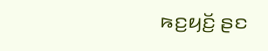ꤒꤢ꤬ꤟꤢꤩ꤬ ꤔꤢ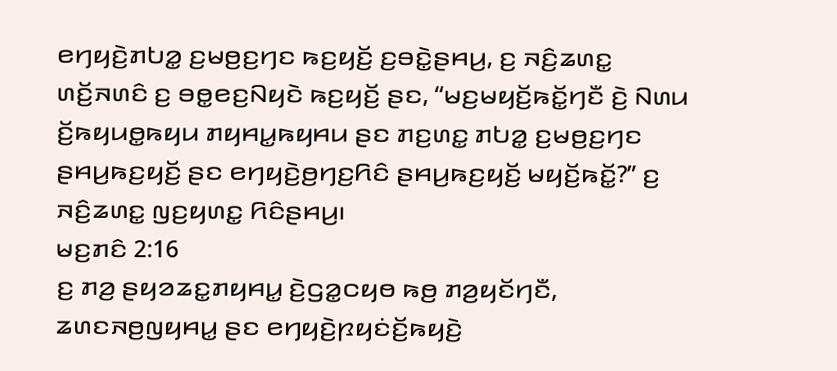ꤕꤚꤟꤢꤧ꤬ꤊꤝꤤ꤭ ꤢ꤬ꤗꤥ꤬ꤢ꤬ꤚꤢ ꤒꤢ꤬ꤟꤢꤩ꤬ ꤢ꤬ꤋꤢꤧ꤭ꤔꤌꤣ꤬, ꤢ꤬ ꤏꤢꤨ꤬ꤘꤛꤢ꤭ ꤛꤢꤩ꤬ꤏꤛꤢꤨ ꤢ꤬ ꤋꤥ꤭ꤕꤢ꤬ꤡꤟꤢꤧ ꤒꤢ꤬ꤟꤢꤩ꤬ ꤔꤢ, “ꤗꤢ꤬ꤗꤟꤢꤩ꤬ꤒꤢꤩ꤭ꤚꤢꤪ ꤢꤧ꤬ ꤡꤛꤣ ꤢꤩ꤬ꤒꤟꤣꤥ꤭ꤒꤟꤣ ꤊꤟꤌꤣ꤭ꤒꤟꤌꤣ ꤔꤢ ꤊꤢ꤬ꤛꤢ꤭ ꤊꤝꤤ꤭ ꤢ꤬ꤗꤥ꤬ꤢ꤬ꤚꤢ ꤔꤌꤣ꤬ꤒꤢ꤬ꤟꤢꤩ꤬ ꤔꤢ ꤕꤚꤟꤢꤧ꤬ꤥ꤬ꤚꤢ꤬ꤖꤢꤨ ꤔꤌꤣ꤬ꤒꤢ꤬ꤟꤢꤩ꤬ ꤗꤟꤢꤩ꤬ꤒꤢꤩ꤭?” ꤢ꤬ ꤏꤢꤨ꤬ꤘꤛꤢ꤭ ꤜꤢ꤬ꤟꤛꤢ꤭ ꤖꤢꤨꤔꤌꤣ꤬꤯
ꤗꤢ꤬ꤊꤢꤨ 2:16
ꤢ꤬ ꤊꤤ꤬ ꤔꤟꤤꤘꤢ꤭ꤊꤟꤌꤣ꤭ ꤢꤧ꤬ꤞꤤ꤭ꤍꤟꤥ ꤒꤥ꤬ ꤊꤤ꤬ꤟꤢꤩꤚꤢꤪ, ꤘꤛꤢꤏꤥ꤬ꤜꤟꤌꤣ꤭ ꤔꤢ ꤕꤚꤟꤢꤧ꤬ꤐꤟꤢꤦꤢꤩ꤬ꤒꤟꤢꤧ꤬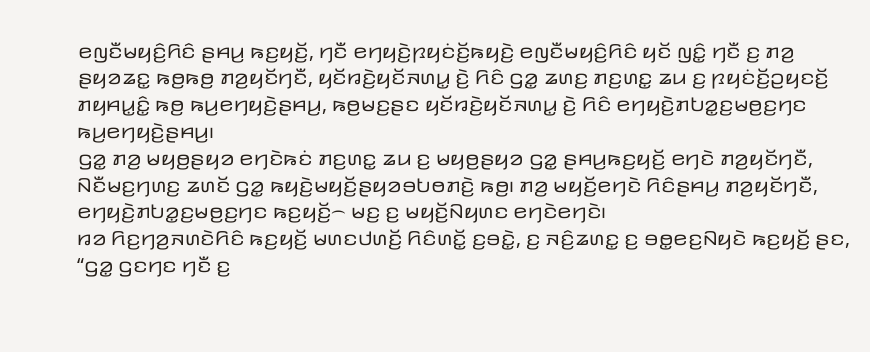ꤕꤜꤢꤪꤗꤟꤢꤨ꤬ꤖꤢꤨ ꤔꤌꤣ꤬ ꤒꤢ꤬ꤟꤢꤩ꤬, ꤚꤢꤪ ꤕꤚꤟꤢꤧ꤬ꤐꤟꤢꤦꤢꤩ꤬ꤒꤟꤢꤧ꤬ ꤕꤜꤢꤪꤗꤟꤢꤨ꤬ꤖꤢꤨ ꤟꤢꤩ ꤜꤢꤨ꤭ ꤚꤢꤪ ꤢ꤬ ꤊꤤ꤬ ꤔꤟꤤꤘꤢ꤭ ꤒꤥ꤬ꤒꤥ꤬ ꤊꤤ꤬ꤟꤢꤩꤚꤢꤪ, ꤟꤢꤩꤙꤢꤧ꤬ꤟꤢꤩꤏꤛꤣ꤭ ꤢꤧ꤬ ꤖꤢꤨ ꤞꤤ꤭ ꤘꤛꤢ꤬ ꤊꤢ꤬ꤛꤢ꤭ ꤘꤣ ꤢ꤬ ꤐꤟꤢꤦꤢꤩ꤬ꤑꤟꤢꤢꤩ꤬ ꤊꤟꤌꤣ꤭ꤢꤨ꤭ ꤒꤥ꤬ ꤒꤣ꤬ꤕꤚꤟꤢꤧ꤬ꤔꤌꤣ꤬, ꤒꤥ꤬ꤗꤢ꤬ꤔꤢ ꤟꤢꤩꤙꤢꤧ꤬ꤟꤢꤩꤏꤛꤣ꤭ ꤢꤧ꤬ ꤖꤢꤨ ꤕꤚꤟꤢꤧ꤬ꤊꤝꤤ꤭ꤢ꤬ꤗꤥ꤬ꤢ꤬ꤚꤢ ꤒꤣ꤬ꤕꤚꤟꤢꤧ꤬ꤔꤌꤣ꤬꤯
ꤞꤤ꤭ ꤊꤤ꤬ ꤗꤟꤥ꤬ꤔꤟꤤ ꤕꤚꤢꤧꤒꤢꤦ ꤊꤢ꤬ꤛꤢ꤭ ꤘꤣ ꤢ꤬ ꤗꤟꤥ꤬ꤔꤟꤤ ꤞꤤ꤭ ꤔꤌꤣ꤬ꤒꤢ꤬ꤟꤢꤩ꤬ ꤕꤚꤢꤧ ꤊꤤ꤬ꤟꤢꤩꤚꤢꤪ, ꤡꤢꤪꤗꤢ꤬ꤚꤛꤢ꤬ ꤘꤛꤢꤩ ꤞꤤ꤭ ꤒꤟꤢꤧ꤬ꤗꤟꤢꤩ꤬ꤔꤟꤤꤋꤝꤥꤊꤢꤧ꤬ ꤒꤥ꤬꤯ ꤊꤤ꤬ ꤗꤟꤢꤩ꤬ꤕꤚꤢꤧ ꤖꤢꤨꤔꤌꤣ꤬ ꤊꤤ꤬ꤟꤢꤩꤚꤢꤪ, ꤕꤚꤟꤢꤧ꤬ꤊꤝꤤ꤭ꤢ꤬ꤗꤥ꤬ꤢ꤬ꤚꤢ ꤒꤢ꤬ꤟꤢꤩ꤬꤮ ꤗꤢ꤬ ꤢ꤬ ꤗꤟꤢꤩ꤬ꤡꤟꤛꤢ ꤕꤚꤢꤧꤕꤚꤢꤧ꤯
ꤙꤤ ꤖꤢ꤬ꤚꤤ꤬ꤏꤛꤢꤧꤖꤢꤨ ꤒꤢ꤬ꤟꤢꤩ꤬ ꤗꤛꤢꤓꤛꤢꤩ꤬ ꤖꤢꤨꤛꤢꤩ꤭ ꤢ꤬ꤋꤢꤧ꤭, ꤢ꤬ ꤏꤢꤨ꤬ꤘꤛꤢ꤭ ꤢ꤬ ꤋꤥ꤭ꤕꤢ꤬ꤡꤟꤢꤧ ꤒꤢ꤬ꤟꤢꤩ꤬ ꤔꤢ, “ꤞꤤ꤭ ꤞꤢꤚꤢ ꤚꤢꤪ ꤢ꤬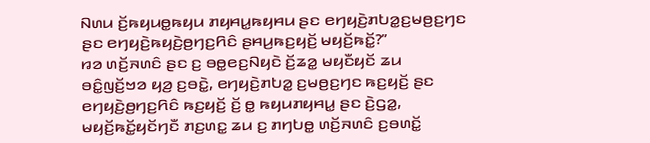ꤡꤛꤣ ꤢꤩ꤬ꤒꤟꤣꤥ꤭ꤒꤟꤣ ꤊꤟꤌꤣ꤭ꤒꤟꤌꤣ ꤔꤢ ꤕꤚꤟꤢꤧ꤬ꤊꤝꤤ꤭ꤢ꤬ꤗꤥ꤬ꤢ꤬ꤚꤢ ꤔꤢ ꤕꤚꤟꤢꤧ꤬ꤒꤟꤢꤧ꤬ꤥ꤬ꤚꤢ꤬ꤖꤢꤨ ꤔꤌꤣ꤬ꤒꤢ꤬ꤟꤢꤩ꤬ ꤗꤟꤢꤩ꤬ꤒꤢꤩ꤭?”
ꤙꤤ ꤛꤢꤩ꤬ꤏꤛꤢꤨ ꤔꤢ ꤢ꤬ ꤋꤥ꤭ꤕꤢ꤬ꤡꤟꤢꤧ ꤢꤩ꤬ꤘꤤ꤭ ꤗꤟꤢꤪꤟꤢꤩ ꤘꤣ ꤋꤢꤨ꤭ꤜꤢꤩ꤬ꤠꤤ ꤟꤤ꤬ ꤢ꤬ꤋꤢꤧ꤭, ꤕꤚꤟꤢꤧ꤬ꤊꤝꤤ꤭ ꤢ꤬ꤗꤥ꤬ꤢ꤬ꤚꤢ ꤒꤢ꤬ꤟꤢꤩ꤬ ꤔꤢ ꤕꤚꤟꤢꤧ꤬ꤥ꤬ꤚꤢ꤬ꤖꤢꤨ ꤒꤢ꤬ꤟꤢꤩ꤬ ꤢꤩ꤬ ꤥ꤭ ꤒꤟꤣꤊꤟꤌꤣ꤭ ꤔꤢ ꤢꤧ꤬ꤞꤤ꤭, ꤗꤟꤢꤩ꤬ꤒꤢꤩ꤭ꤟꤢꤩꤚꤢꤪ ꤊꤢ꤬ꤛꤢ꤭ ꤘꤣ ꤢ꤬ ꤊꤚꤝꤥ꤭ ꤛꤢꤩ꤬ꤏꤛꤢꤨ ꤢ꤬ꤋꤛꤢꤩ꤭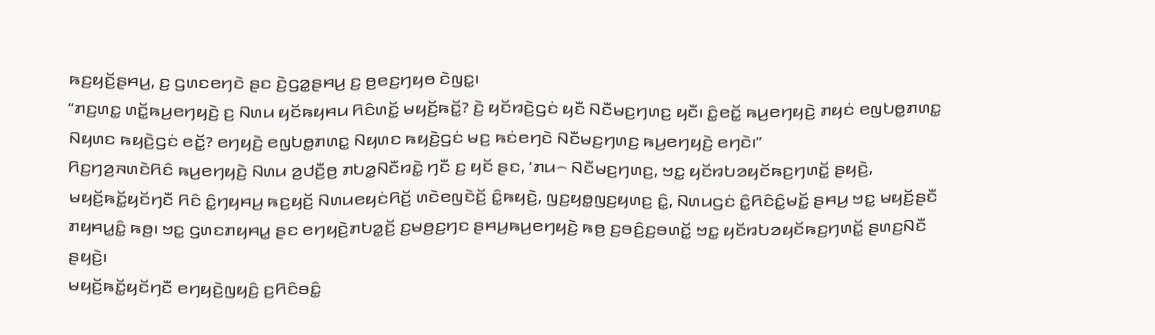ꤒꤢ꤬ꤟꤢꤩ꤬ꤔꤌꤣ꤬, ꤢ꤬ ꤞꤛꤢꤕꤚꤢꤧ ꤔꤢ ꤢꤧ꤬ꤞꤤ꤭ꤔꤌꤣ꤬ ꤢ꤬ ꤥ꤬ꤕꤢ꤬ꤚꤟꤥ ꤢꤧꤜꤢ꤭꤯
“ꤊꤢ꤬ꤛꤢ꤭ ꤛꤢꤩ꤭ꤒꤣ꤬ꤕꤚꤟꤢꤧ꤬ ꤢ꤬ ꤡꤛꤣ ꤟꤢꤩꤒꤟꤌꤣ ꤖꤢꤨꤛꤢꤩ꤭ ꤗꤟꤢꤩ꤬ꤒꤢꤩ꤭? ꤢꤧ꤬ ꤟꤢꤩꤙꤢꤧ꤬ꤞꤢꤦ ꤟꤢꤪ ꤡꤢꤪꤗꤢ꤬ꤚꤛꤢ꤬ ꤟꤢꤪ꤯ ꤢꤨ꤭ꤕꤢꤩ꤭ ꤒꤣ꤬ꤕꤚꤟꤢꤧ꤬ ꤊꤟꤢꤦ ꤕꤜꤝꤥ꤭ꤊꤛꤢ꤭ ꤡꤟꤛꤢ ꤒꤟꤢꤧ꤬ꤞꤢꤦ ꤕꤢꤩ꤭? ꤕꤚꤟꤢꤧ꤬ ꤕꤜꤝꤥ꤭ꤊꤛꤢ꤭ ꤡꤟꤛꤢ ꤒꤟꤢꤧ꤬ꤞꤢꤦ ꤗꤢ꤬ ꤒꤢꤦꤕꤚꤢꤧ ꤡꤢꤪꤗꤢ꤬ꤚꤛꤢ꤬ ꤒꤣ꤬ꤕꤚꤟꤢꤧ꤬ ꤕꤚꤢꤧ꤯”
ꤖꤢ꤬ꤚꤤ꤬ꤏꤛꤢꤧꤖꤢꤨ ꤒꤣ꤬ꤕꤚꤟꤢꤧ꤬ ꤡꤛꤣ ꤤ꤬ꤓꤢꤪ꤬ꤥ꤬ ꤊꤝꤤ꤭ꤡꤢꤪꤙꤢꤧ꤭ ꤚꤢꤪ ꤢ꤬ ꤟꤢꤩ ꤔꤢ, ‘ꤊꤣ꤮ ꤡꤢꤪꤗꤢ꤬ꤚꤛꤢ꤬, ꤠꤢ꤭ ꤟꤢꤩꤙꤝꤤꤟꤢꤩꤒꤢ꤬ꤚꤛꤢꤩ꤭ ꤔꤟꤢꤧ꤬, ꤗꤟꤢꤩ꤬ꤒꤢꤩ꤭ꤟꤢꤩꤚꤢꤪ ꤖꤢꤨ ꤢꤨ꤭ꤚꤟꤌꤣ꤬ ꤒꤢ꤬ꤟꤢꤩ꤬ ꤡꤛꤣꤕꤟꤢꤦꤖꤢꤩ꤬ ꤛꤢꤧꤕꤜꤢꤧꤢꤩ꤬ ꤢꤨ꤭ꤒꤟꤢꤧ꤬, ꤜꤢ꤬ꤟꤥ꤭ꤜꤢ꤬ꤟꤛꤢ꤬ ꤢꤨ꤭, ꤡꤛꤣꤞꤢꤦ ꤢꤨ꤭ꤖꤢꤨꤢꤨ꤭ꤗꤢꤩ꤭ ꤔꤌꤣ꤬ ꤠꤢ꤭ ꤗꤟꤢꤩ꤬ꤔꤢꤪ ꤊꤟꤌꤣ꤭ꤢꤨ꤭ ꤒꤥ꤬꤯ ꤠꤢ꤭ ꤞꤛꤢꤊꤟꤌꤣ꤭ ꤔꤢ ꤕꤚꤟꤢꤧ꤬ꤊꤝꤤ꤭ꤢꤩ꤬ ꤢ꤬ꤗꤥ꤬ꤢ꤬ꤚꤢ ꤔꤌꤣ꤬ꤒꤣ꤬ꤕꤚꤟꤢꤧ꤬ ꤒꤥ꤬ ꤢ꤬ꤋꤢꤨ꤬ꤢ꤬ꤋꤛꤢꤩ꤭ ꤠꤢ꤭ ꤟꤢꤩꤙꤝꤤꤟꤢꤩꤒꤢ꤬ꤚꤛꤢꤩ꤭ ꤔꤛꤢ꤬ꤡꤢꤪ ꤔꤟꤢꤧ꤬꤯
ꤗꤟꤢꤩ꤬ꤒꤢꤩ꤭ꤟꤢꤩꤚꤢꤪ ꤕꤚꤟꤢꤧ꤬ꤜꤟꤢꤨ꤬ ꤢ꤬ꤖꤢꤨꤋꤢꤨ꤭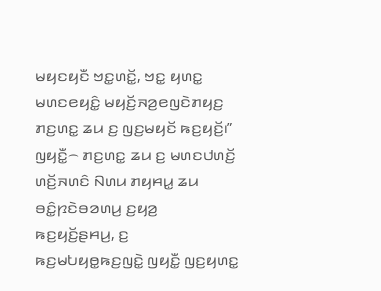ꤗꤟꤢꤟꤢꤪ ꤠꤢ꤭ꤛꤢꤩ꤭, ꤠꤢ꤭ ꤟꤛꤢ꤭ ꤗꤛꤢꤕꤟꤢꤨ꤭ ꤗꤟꤢꤩ꤬ꤏꤤ꤬ꤕꤜꤢꤧꤊꤟꤢ꤬ ꤊꤢ꤬ꤛꤢ꤭ ꤘꤣ ꤢ꤬ ꤜꤢ꤬ꤗꤟꤢꤩ ꤒꤢ꤬ꤟꤢꤩ꤬꤯”
ꤜꤟꤢꤪ꤭꤮ ꤊꤢ꤬ꤛꤢ꤭ ꤘꤣ ꤢ꤬ ꤗꤛꤢꤓꤛꤢꤩ꤬ ꤛꤢꤩ꤬ꤏꤛꤢꤨ ꤡꤛꤣ ꤊꤟꤌꤣ꤭ ꤘꤣ ꤋꤢꤨ꤭ꤐꤢꤧꤋꤤꤛꤣ꤬ ꤢ꤬ꤟꤤ꤬ ꤒꤢ꤬ꤟꤢꤩ꤬ꤔꤌꤣ꤬, ꤢ꤬ ꤒꤢ꤬ꤗꤝꤟꤥ꤭ꤒꤢ꤬ꤜꤢꤧ꤭ ꤜꤟꤢꤪ꤭ ꤜꤢ꤬ꤟꤛꤢ꤭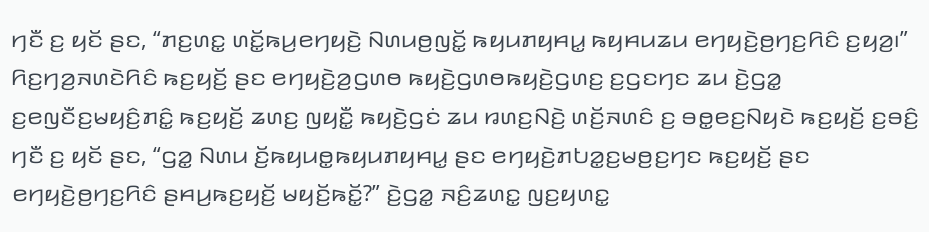ꤚꤢꤪ ꤢ꤬ ꤟꤢꤩ ꤔꤢ, “ꤊꤢ꤬ꤛꤢ꤭ ꤛꤢꤩ꤭ꤒꤣ꤬ꤕꤚꤟꤢꤧ꤬ ꤡꤛꤣꤥ꤬ꤜꤢꤩ꤭ ꤒꤟꤣꤊꤟꤌꤣ꤭ ꤒꤟꤌꤣꤘꤣ ꤕꤚꤟꤢꤧ꤬ꤥ꤬ꤚꤢ꤬ꤖꤢꤨ ꤢ꤬ꤟꤤ꤬꤯”
ꤖꤢ꤬ꤚꤤ꤬ꤏꤛꤢꤧꤖꤢꤨ ꤒꤢ꤬ꤟꤢꤩ꤬ ꤔꤢ ꤕꤚꤟꤢꤧ꤬ꤤ꤬ꤞꤛꤥ ꤒꤟꤢꤧ꤬ꤞꤛꤥꤒꤟꤢꤧ꤬ꤞꤛꤢ꤬ ꤢ꤬ꤞꤢꤚꤢ ꤘꤣ ꤢꤧ꤬ꤞꤤ꤭ ꤢ꤬ꤕꤜꤢꤪꤢ꤬ꤗꤟꤢꤨ꤬ꤊꤢꤨ꤭ ꤒꤢ꤬ꤟꤢꤩ꤬ ꤘꤛꤢ꤬ ꤜꤟꤢꤪ꤭ ꤒꤟꤢꤧ꤬ꤞꤢꤦ ꤘꤣ ꤙꤛꤢ꤬ꤡꤢꤧ꤬ ꤛꤢꤩ꤬ꤏꤛꤢꤨ ꤢ꤬ ꤋꤥ꤭ꤕꤢ꤬ꤡꤟꤢꤧ ꤒꤢ꤬ꤟꤢꤩ꤬ ꤢ꤬ꤋꤢꤨ꤬ ꤚꤢꤪ ꤢ꤬ ꤟꤢꤩ ꤔꤢ, “ꤞꤤ꤭ ꤡꤛꤣ ꤢꤩ꤬ꤒꤟꤣꤥ꤭ꤒꤟꤣꤊꤟꤌꤣ꤭ ꤔꤢ ꤕꤚꤟꤢꤧ꤬ꤊꤝꤤ꤭ꤢ꤬ꤗꤥ꤬ꤢ꤬ꤚꤢ ꤒꤢ꤬ꤟꤢꤩ꤬ ꤔꤢ ꤕꤚꤟꤢꤧ꤬ꤥ꤬ꤚꤢ꤬ꤖꤢꤨ ꤔꤌꤣ꤬ꤒꤢ꤬ꤟꤢꤩ꤬ ꤗꤟꤢꤩ꤬ꤒꤢꤩ꤭?” ꤢꤧ꤬ꤞꤤ꤭ ꤏꤢꤨ꤬ꤘꤛꤢ꤭ ꤜꤢ꤬ꤟꤛꤢ꤭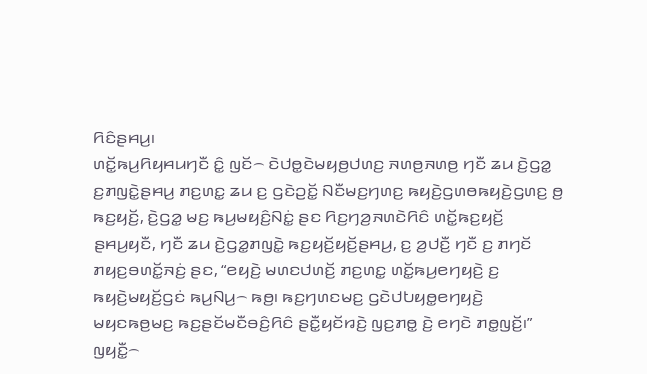ꤖꤢꤨꤔꤌꤣ꤬꤯
ꤛꤢꤩ꤭ꤒꤣ꤬ꤖꤟꤌꤣꤚꤢꤪ ꤢꤨ꤭ ꤜꤢꤩ꤮ ꤢꤧꤓꤥ꤭ꤢꤧꤗꤟꤥ꤬ꤓꤛꤢ꤬ ꤏꤛꤥ꤬ꤏꤛꤥ꤬ ꤚꤢꤪ ꤘꤣ ꤢꤧ꤬ꤞꤤ꤭ ꤢ꤬ꤊꤜꤢꤧ꤭ꤔꤌꤣ꤬ ꤊꤢ꤬ꤛꤢ꤭ ꤘꤣ ꤢ꤬ ꤞꤢꤧꤑꤢꤩ꤭ ꤡꤢꤪꤗꤢ꤬ꤚꤛꤢ꤬ ꤒꤟꤢꤧ꤬ꤞꤛꤥꤒꤟꤢꤧ꤬ꤞꤛꤢ꤬ ꤥ꤬ ꤒꤢ꤬ꤟꤢꤩ꤬, ꤢꤧ꤬ꤞꤤ꤭ ꤗꤢ꤬ ꤒꤣ꤬ꤗꤟꤢꤨ꤬ꤡꤢꤦ꤭ ꤔꤢ ꤖꤢ꤬ꤚꤤ꤬ꤏꤛꤢꤧꤖꤢꤨ ꤛꤢꤩ꤭ꤒꤢ꤬ꤟꤢꤩ꤬ ꤔꤌꤣ꤬ꤟꤢꤪ, ꤚꤢꤪ ꤘꤣ ꤢꤧ꤬ꤞꤤ꤭ꤊꤜꤢꤧ꤭ ꤒꤢ꤬ꤟꤢꤩ꤬ꤟꤢꤩ꤬ꤔꤌꤣ꤬, ꤢ꤬ ꤤ꤬ꤓꤢꤪ꤬ ꤚꤢꤪ ꤢ꤬ ꤊꤚꤢꤩ ꤊꤟꤢ꤬ꤋꤛꤢꤩ꤭ꤏꤢꤦ꤬ ꤔꤢ, “ꤕꤟꤢꤧ꤬ ꤗꤛꤢꤓꤛꤢꤩ꤬ ꤊꤢ꤬ꤛꤢ꤭ ꤛꤢꤩ꤭ꤒꤣ꤬ꤕꤚꤟꤢꤧ꤬ ꤢ꤬ ꤒꤟꤢꤧ꤬ꤗꤟꤢꤩ꤬ꤞꤢꤦ ꤒꤣ꤬ꤡꤣ꤬꤮ ꤒꤥ꤬꤯ ꤒꤢ꤬ꤚꤛꤢꤗꤢ꤬ ꤞꤢꤧꤓꤝꤟꤥ꤭ꤕꤚꤟꤢꤧ꤬ ꤗꤟꤢꤒꤥ꤬ꤗꤢ꤬ ꤒꤢ꤬ꤔꤢꤩꤗꤢꤪꤋꤢꤨ꤬ꤖꤢꤨ ꤔꤢꤪ꤭ꤟꤢꤩꤙꤢꤧ꤬ ꤜꤢ꤬ꤊꤥ꤭ ꤢꤧ꤬ ꤕꤚꤢꤧ ꤊꤥ꤭ꤜꤢꤩ꤬꤯”
ꤜꤟꤢꤪ꤭꤮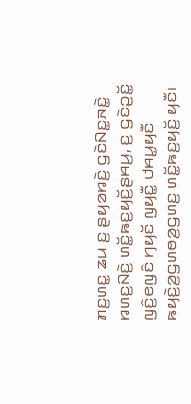ꤊꤢ꤬ꤛꤢ꤭ ꤘꤣ ꤢ꤬ ꤔꤟꤤꤙꤢꤧ꤬ ꤞꤢꤧꤡꤢ꤭ꤏꤢꤧ꤭ ꤙꤛꤢ꤬ꤡꤢꤧ꤬ ꤛꤢꤩ꤭ꤒꤢ꤬ꤟꤢꤩ꤬ꤔꤌꤣ꤬, ꤢ꤬ ꤞꤢꤧꤑꤢꤩ꤭ ꤜꤢꤨ꤬ꤕꤜꤢꤨ ꤚꤟꤢꤩ ꤜꤟꤢꤪ꤭ ꤓꤌꤣ꤭ꤟꤢꤪ ꤒꤟꤢꤧ꤬ꤤ꤬ꤞꤛꤥꤤ꤬ꤞꤛꤢ꤬ ꤛꤢꤩ꤭ꤒꤢ꤬ꤟꤢꤩ꤬ ꤟꤢꤪ꤯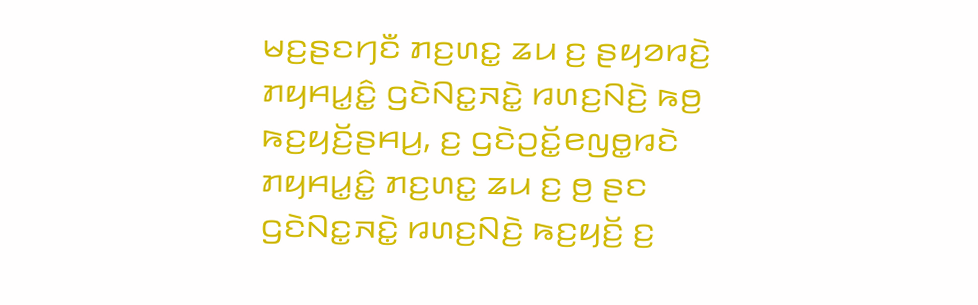ꤗꤢ꤬ꤔꤢꤚꤢꤪ ꤊꤢ꤬ꤛꤢ꤭ ꤘꤣ ꤢ꤬ ꤔꤟꤤꤙꤢꤧ꤬ ꤊꤟꤌꤣ꤭ꤢꤨ꤭ ꤞꤢꤧꤡꤢ꤭ꤏꤢꤧ꤭ ꤙꤛꤢ꤬ꤡꤢꤧ꤬ ꤒꤥ꤬ ꤒꤢ꤬ꤟꤢꤩ꤬ꤔꤌꤣ꤬, ꤢ꤬ ꤞꤢꤧꤑꤢꤩ꤭ꤕꤜꤥ꤭ꤙꤢꤧ ꤊꤟꤌꤣ꤭ꤢꤨ꤭ ꤊꤢ꤬ꤛꤢ꤭ ꤘꤣ ꤢ꤬ ꤥ꤬ ꤔꤢ ꤞꤢꤧꤡꤢ꤭ꤏꤢꤧ꤭ ꤙꤛꤢ꤬ꤡꤢꤧ꤬ ꤒꤢ꤬ꤟꤢꤩ꤬ ꤢ꤬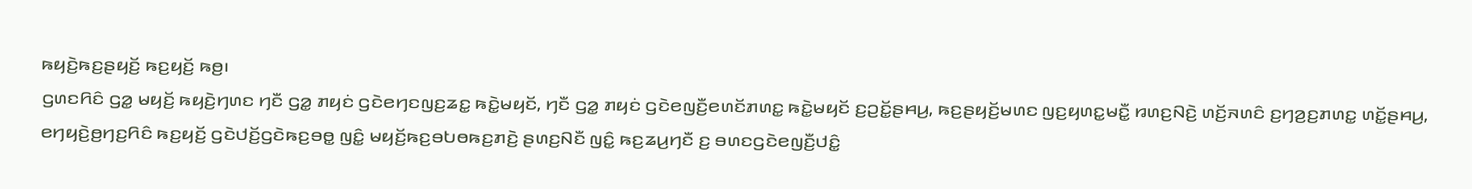ꤒꤟꤢꤧ꤬ꤒꤢ꤬ꤔꤟꤢꤩ꤬ ꤒꤢ꤬ꤟꤢꤩ꤬ ꤒꤥ꤬꤯
ꤞꤛꤢꤖꤢꤨ ꤞꤤ꤭ ꤗꤟꤢꤩ꤬ ꤒꤟꤢꤧ꤬ꤚꤛꤢ ꤚꤢꤪ ꤞꤤ꤭ ꤊꤟꤢꤦ ꤞꤢꤧꤕꤚꤢꤜꤢ꤬ꤘꤢ꤭ ꤒꤢꤧ꤭ꤗꤟꤢꤩ, ꤚꤢꤪ ꤞꤤ꤭ ꤊꤟꤢꤦ ꤞꤢꤧꤕꤜꤢꤪ꤬ꤕꤛꤢꤩꤊꤛꤢ꤭ ꤒꤢꤧ꤭ꤗꤟꤢꤩ ꤢ꤬ꤑꤢꤩ꤭ꤔꤌꤣ꤬, ꤒꤢ꤬ꤔꤟꤢꤩ꤬ꤗꤛꤢ ꤜꤢ꤬ꤟꤛꤢ꤭ꤗꤢꤪ꤭ ꤙꤛꤢ꤬ꤡꤢꤧ꤬ ꤛꤢꤩ꤬ꤏꤛꤢꤨ ꤢ꤬ꤚꤤ꤬ꤢ꤬ꤊꤛꤢ꤭ ꤛꤢꤩ꤭ꤔꤌꤣ꤬, ꤕꤚꤟꤢꤧ꤬ꤥ꤬ꤚꤢ꤬ꤖꤢꤨ ꤒꤢ꤬ꤟꤢꤩ꤬ ꤞꤢꤧꤓꤢꤩ꤬ꤞꤢꤧꤒꤢ꤬ꤋꤥ꤭ ꤜꤢꤨ꤭ ꤗꤟꤢꤩ꤬ꤒꤢ꤬ꤋꤝꤥꤒꤢ꤬ꤊꤢꤧ꤬ ꤔꤛꤢ꤬ꤡꤢꤪ ꤜꤢꤨ꤭ ꤒꤢ꤬ꤘꤣ꤬ꤚꤢꤪ ꤢ꤬ ꤋꤛꤢꤞꤢꤧꤕꤜꤢꤪ꤬ꤓꤢꤨ꤭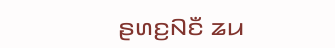ꤔꤛꤢ꤬ꤡꤢꤪ ꤘꤣ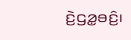ꤢꤧ꤬ꤞꤤ꤭ꤋꤢꤨ꤬꤯